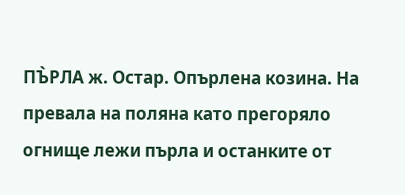ПЪ̀РЛА ж. Остар. Опърлена козина. На превала на поляна като прегоряло огнище лежи пърла и останките от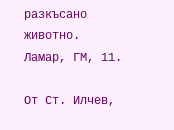разкъсано животно. Ламар, ГМ, 11.

От Ст. Илчев,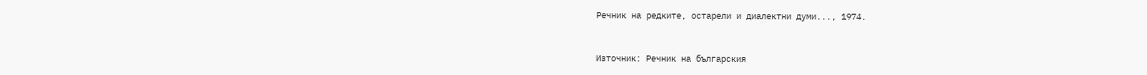Речник на редките, остарели и диалектни думи..., 1974.


Източник: Речник на българския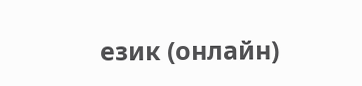език (онлайн)